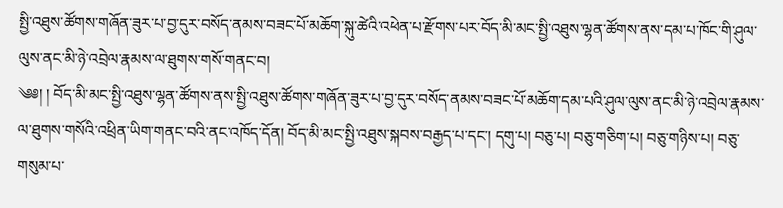སྤྱི་འཐུས་ཚོགས་གཞོན་ཟུར་པ་བྱ་དུར་བསོད་ནམས་བཟང་པོ་མཆོག་སྐུ་ཚེའི་འཕེན་པ་རྫོགས་པར་བོད་མི་མང་སྤྱི་འཐུས་ལྷན་ཚོགས་ནས་དམ་པ་ཁོང་གི་ཤུལ་ལུས་ནང་མི་ཉེ་འབྲེལ་རྣམས་ལ་ཐུགས་གསོ་གནང་བ།
༄༅། ། བོད་མི་མང་སྤྱི་འཐུས་ལྷན་ཚོགས་ནས་སྤྱི་འཐུས་ཚོགས་གཞོན་ཟུར་པ་བྱ་དུར་བསོད་ནམས་བཟང་པོ་མཆོག་དམ་པའི་ཤུལ་ལུས་ནང་མི་ཉེ་འབྲེལ་རྣམས་ལ་ཐུགས་གསོའི་འཕྲིན་ཡིག་གནང་བའི་ནང་འཁོད་དོན། བོད་མི་མང་སྤྱི་འཐུས་སྐབས་བརྒྱད་པ་དང་། དགུ་པ། བཅུ་པ། བཅུ་གཅིག་པ། བཅུ་གཉིས་པ། བཅུ་གསུམ་པ་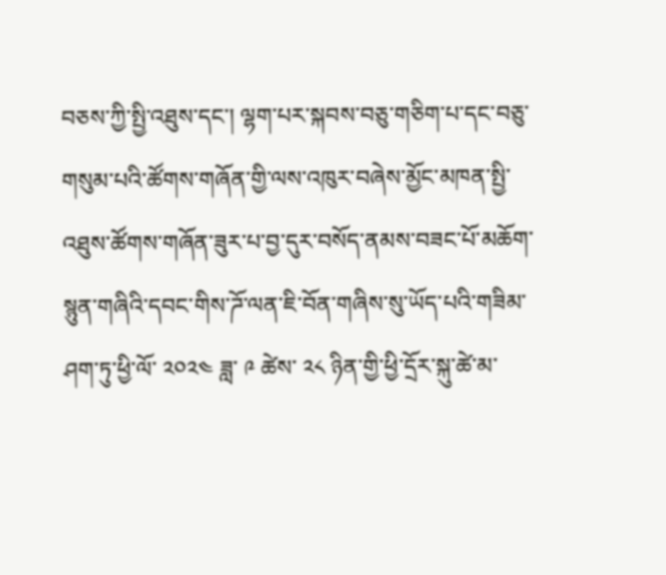བཅས་ཀྱི་སྤྱི་འཐུས་དང་། ལྷག་པར་སྐབས་བཅུ་གཅིག་པ་དང་བཅུ་གསུམ་པའི་ཚོགས་གཞོན་གྱི་ལས་འཁུར་བཞེས་མྱོང་མཁན་སྤྱི་འཐུས་ཚོགས་གཞོན་ཟུར་པ་བྱ་དུར་བསོད་ནམས་བཟང་པོ་མཆོག་སྙུན་གཞིའི་དབང་གིས་ཌོ་ལན་ཇི་བོན་གཞིས་སུ་ཡོད་པའི་གཟིམ་ཤག་ཏུ་ཕྱི་ལོ་ ༢༠༢༤ ཟླ་ ༩ ཚེས་ ༢༨ ཉིན་གྱི་ཕྱི་དྲོར་སྐུ་ཚེ་མ་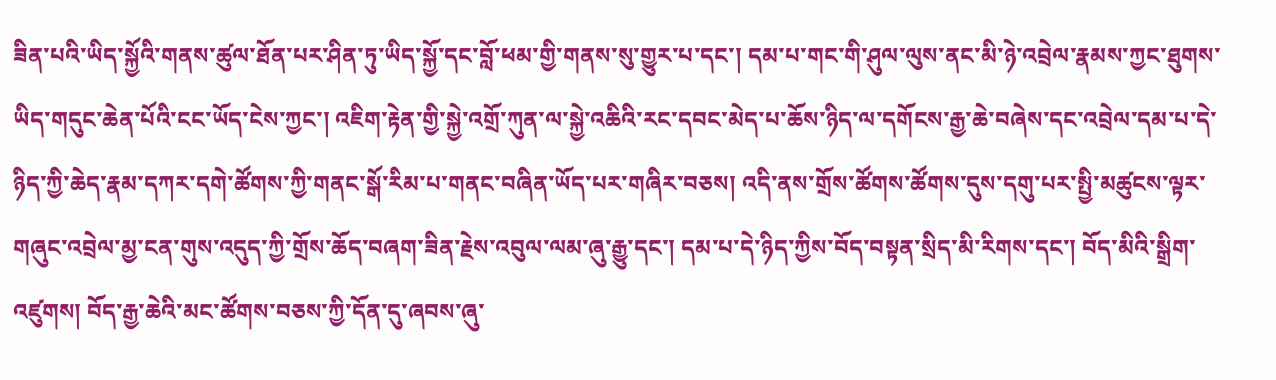ཟིན་པའི་ཡིད་སྐྱོའི་གནས་ཚུལ་ཐོན་པར་ཤིན་ཏུ་ཡིད་སྐྱོ་དང་བློ་ཕམ་གྱི་གནས་སུ་གྱུར་པ་དང་། དམ་པ་གང་གི་ཤུལ་ལུས་ནང་མི་ཉེ་འབྲེལ་རྣམས་ཀྱང་ཐུགས་ཡིད་གདུང་ཆེན་པོའི་ངང་ཡོད་ངེས་ཀྱང་། འཇིག་རྟེན་གྱི་སྐྱེ་འགྲོ་ཀུན་ལ་སྐྱེ་འཆིའི་རང་དབང་མེད་པ་ཆོས་ཉིད་ལ་དགོངས་རྒྱ་ཆེ་བཞེས་དང་འབྲེལ་དམ་པ་དེ་ཉིད་ཀྱི་ཆེད་རྣམ་དཀར་དགེ་ཚོགས་ཀྱི་གནང་སྒོ་རིམ་པ་གནང་བཞིན་ཡོད་པར་གཞིར་བཅས། འདི་ནས་གྲོས་ཚོགས་ཚོགས་དུས་དགུ་པར་སྤྱི་མཚུངས་ལྟར་གཞུང་འབྲེལ་མྱ་ངན་གུས་འདུད་ཀྱི་གྲོས་ཆོད་བཞག་ཟིན་རྗེས་འབུལ་ལམ་ཞུ་རྒྱུ་དང་། དམ་པ་དེ་ཉིད་ཀྱིས་བོད་བསྟན་སྲིད་མི་རིགས་དང་། བོད་མིའི་སྒྲིག་འཛུགས། བོད་རྒྱ་ཆེའི་མང་ཚོགས་བཅས་ཀྱི་དོན་དུ་ཞབས་ཞུ་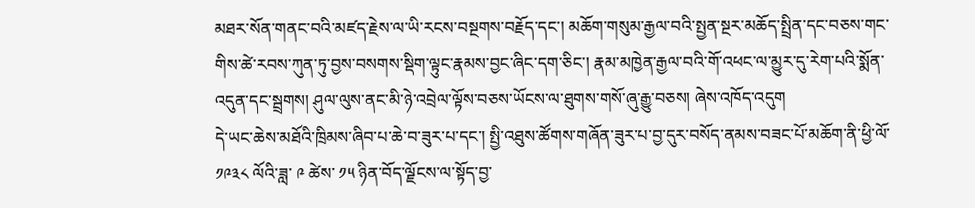མཐར་སོན་གནང་བའི་མཛད་རྗེས་ལ་ཡི་རངས་བསྔགས་བརྗོད་དང་། མཆོག་གསུམ་རྒྱལ་བའི་སྤྱན་སྔར་མཆོད་སྤྲིན་དང་བཅས་གང་གིས་ཚེ་རབས་ཀུན་ཏུ་བྱས་བསགས་སྡིག་ལྟུང་རྣམས་བྱང་ཞིང་དག་ཅིང་། རྣམ་མཁྱེན་རྒྱལ་བའི་གོ་འཕང་ལ་མྱུར་དུ་རེག་པའི་སྨོན་འདུན་དང་སྦྲགས། ཤུལ་ལུས་ནང་མི་ཉེ་འབྲེལ་ལྟོས་བཅས་ཡོངས་ལ་ཐུགས་གསོ་ཞུ་རྒྱུ་བཅས། ཞེས་འཁོད་འདུག
དེ་ཡང་ཆེས་མཐོའི་ཁྲིམས་ཞིབ་པ་ཆེ་བ་ཟུར་པ་དང་། སྤྱི་འཐུས་ཚོགས་གཞོན་ཟུར་པ་བྱ་དུར་བསོད་ནམས་བཟང་པོ་མཆོག་ནི་ཕྱི་ལོ་ ༡༩༣༨ ལོའི་ཟླ་ ༩ ཚེས་ ༡༥ ཉིན་བོད་ལྗོངས་ལ་སྟོད་བྱ་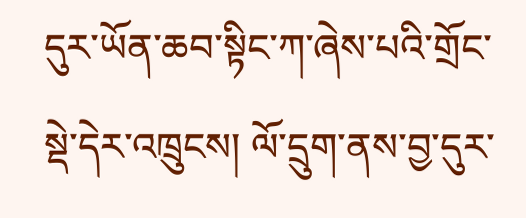དུར་ཡོན་ཆབ་སྟིང་ཀ་ཞེས་པའི་གྲོང་སྡེ་དེར་འཁྲུངས། ལོ་དྲུག་ནས་བྱ་དུར་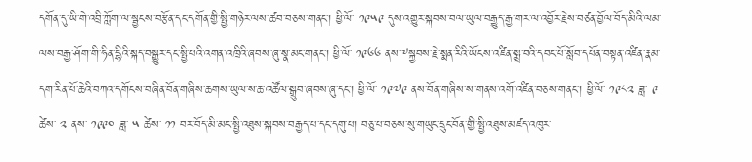དགོན་དུ་ཡི་གེ་འབྲི་ཀློག་ལ་སྦྱངས་བརྩོན་དང་དགོན་གྱི་སྤྱི་གཉེར་ལས་ཚབ་བཅས་གནང་། ཕྱི་ལོ་ ༡༩༥༩ དུས་འགྱུར་སྐབས་བལ་ཡུལ་བརྒྱུད་རྒྱ་གར་ལ་འབྱོར་རྗེས་བཙན་བྱོལ་བོད་མིའི་ལམ་ལས་བརྒྱ་ཤོག་གི་ཧིན་དྷིའི་སྐད་བསྒྱུར་དང་སྤྱི་པའི་འགན་འཁྲིའི་ཞབས་ཞུ་སྣ་མང་གནང་། ཕྱི་ལོ་ ༡༩༦༦ ནས་༸སྐྱབས་རྗེ་སྨན་རིའི་ཡོངས་འཛིན་སྨྲ་བའི་དབང་པོ་སློབ་དཔོན་བསྟན་འཛིན་རྣམ་དག་རིན་པོ་ཆེའི་བཀའ་དགོངས་བཞིན་བོན་གཞིས་ཆགས་ཡུལ་ས་ཆ་འཚོལ་སྒྲུབ་ཞབས་ཞུ་དང་། ཕྱི་ལོ་ ༡༩༧༩ ནས་བོན་གཞིས་ས་གནས་འགོ་འཛིན་བཅས་གནང་། ཕྱི་ལོ་ ༡༩༨༢ ཟླ་ ༩ ཚེས་ ༢ ནས་ ༡༩༩༠ ཟླ་ ༥ ཚེས་ ༡༡ བར་བོད་མི་མང་སྤྱི་འཐུས་སྐབས་བརྒྱད་པ་དང་དགུ་པ། བཅུ་པ་བཅས་སུ་གཡུང་དྲུང་བོན་གྱི་སྤྱི་འཐུས་མཛད་འཁུར་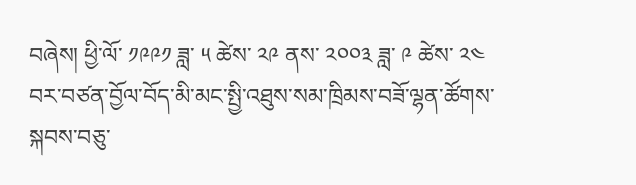བཞེས། ཕྱི་ལོ་ ༡༩༩༡ ཟླ་ ༥ ཚེས་ ༢༩ ནས་ ༢༠༠༣ ཟླ་ ༩ ཚེས་ ༢༤ བར་བཙན་བྱོལ་བོད་མི་མང་སྤྱི་འཐུས་སམ་ཁྲིམས་བཟོ་ལྷན་ཚོགས་སྐབས་བཅུ་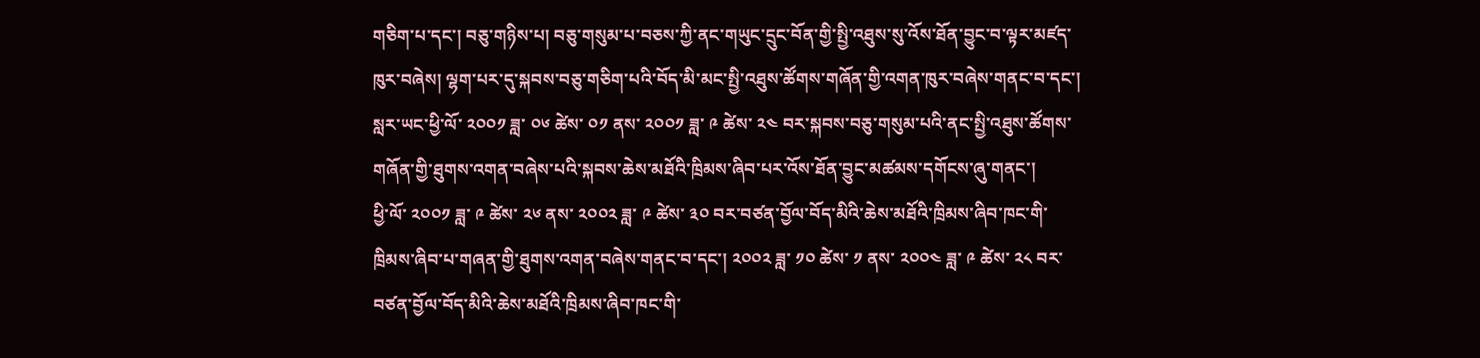གཅིག་པ་དང་། བཅུ་གཉིས་པ། བཅུ་གསུམ་པ་བཅས་ཀྱི་ནང་གཡུང་དྲུང་བོན་གྱི་སྤྱི་འཐུས་སུ་འོས་ཐོན་བྱུང་བ་ལྟར་མཛད་ཁུར་བཞེས། ལྷག་པར་དུ་སྐབས་བཅུ་གཅིག་པའི་བོད་མི་མང་སྤྱི་འཐུས་ཚོགས་གཞོན་གྱི་འགན་ཁུར་བཞེས་གནང་བ་དང་། སླར་ཡང་ཕྱི་ལོ་ ༢༠༠༡ ཟླ་ ༠༦ ཚེས་ ༠༡ ནས་ ༢༠༠༡ ཟླ་ ༩ ཚེས་ ༢༤ བར་སྐབས་བཅུ་གསུམ་པའི་ནང་སྤྱི་འཐུས་ཚོགས་གཞོན་གྱི་ཐུགས་འགན་བཞེས་པའི་སྐབས་ཆེས་མཐོའི་ཁྲིམས་ཞིབ་པར་འོས་ཐོན་བྱུང་མཚམས་དགོངས་ཞུ་གནང་།
ཕྱི་ལོ་ ༢༠༠༡ ཟླ་ ༩ ཚེས་ ༢༦ ནས་ ༢༠༠༢ ཟླ་ ༩ ཚེས་ ༣༠ བར་བཙན་བྱོལ་བོད་མིའི་ཆེས་མཐོའི་ཁྲིམས་ཞིབ་ཁང་གི་ཁྲིམས་ཞིབ་པ་གཞན་གྱི་ཐུགས་འགན་བཞེས་གནང་བ་དང་། ༢༠༠༢ ཟླ་ ༡༠ ཚེས་ ༡ ནས་ ༢༠༠༤ ཟླ་ ༩ ཚེས་ ༢༨ བར་བཙན་བྱོལ་བོད་མིའི་ཆེས་མཐོའི་ཁྲིམས་ཞིབ་ཁང་གི་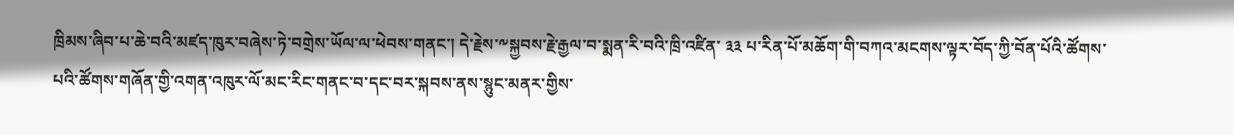ཁྲིམས་ཞིབ་པ་ཆེ་བའི་མཛད་ཁུར་བཞེས་ཏེ་བགྲེས་ཡོལ་ལ་ཕེབས་གནང་། དེ་རྗེས་༸སྐྱབས་རྗེ་རྒྱལ་བ་སྨན་རི་བའི་ཁྲི་འཛིན་ ༣༣ པ་རིན་པོ་མཆོག་གི་བཀའ་མངགས་ལྟར་བོད་ཀྱི་བོན་པོའི་ཚོགས་པའི་ཚོགས་གཞོན་གྱི་འགན་འཁུར་ལོ་མང་རིང་གནང་བ་དང་བར་སྐབས་ནས་སྙུང་མནར་གྱིས་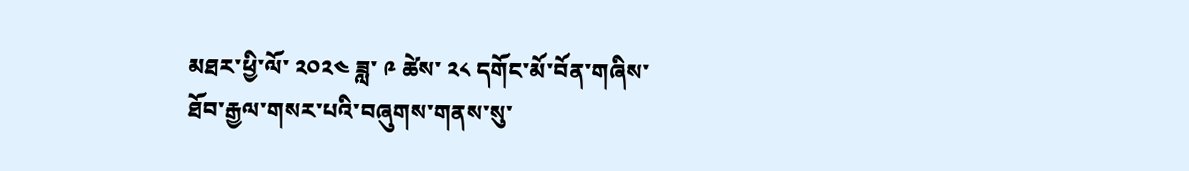མཐར་ཕྱི་ལོ་ ༢༠༢༤ ཟླ་ ༩ ཚེས་ ༢༨ དགོང་མོ་བོན་གཞིས་ཐོབ་རྒྱལ་གསར་པའི་བཞུགས་གནས་སུ་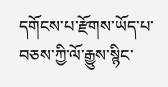དགོངས་པ་རྫོགས་ཡོད་པ་བཅས་ཀྱི་ལོ་རྒྱུས་སྙིང་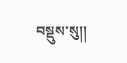བསྡུས་སུ།།